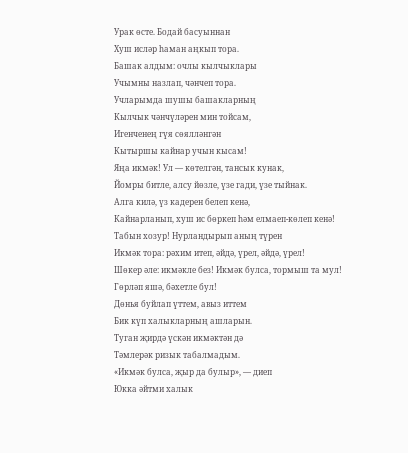Урак өсте. Бодай басуыннан
Хуш исләр hаман аңкып тора.
Башак алдым: очлы кылчыклары
Учымны назлап, чәнчеп тора.
Учларымда шушы башакларның
Кылчык чәнчүләрен мин тойсам,
Игенченең гүя сөялләнгән
Кытыршы кайнар учын кысам!
Яңа икмәк! Ул — көтелгән, тансык кунак,
Йомры битле, алсу йөзле, үзе гади, үзе тыйнак.
Алга килә, үз кадерен белеп кенә,
Кайнарланып, хуш ис бөркеп hәм елмаеп-көлеп кенә!
Табын хозур! Нурландырып аның түрен
Икмәк тора: рәхим итеп, әйдә, үрел, әйдә, үрел!
Шөкер әле: икмәкле без! Икмәк булса, тормыш та мул!
Гөрләп яшә, бәхетле бул!
Дөнья буйлап үттем, авыз иттем
Бик күп халыкларның ашларын.
Туган җирдә үскән икмәктән дә
Тәмлерәк ризык табалмадым.
«Икмәк булса, җыр да булыр», — диеп
Юкка әйтми халык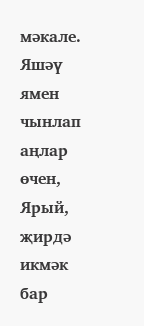мәкале.
Яшәү ямен чынлап аңлар өчен,
Ярый, җирдә икмәк бар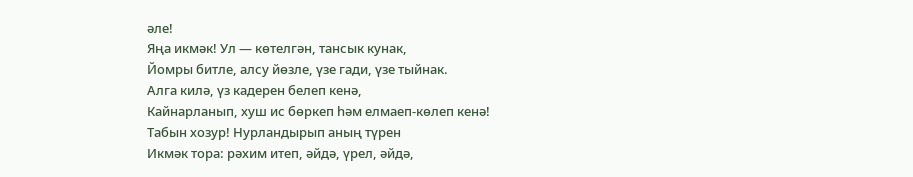әле!
Яңа икмәк! Ул — көтелгән, тансык кунак,
Йомры битле, алсу йөзле, үзе гади, үзе тыйнак.
Алга килә, үз кадерен белеп кенә,
Кайнарланып, хуш ис бөркеп hәм елмаеп-көлеп кенә!
Табын хозур! Нурландырып аның түрен
Икмәк тора: рәхим итеп, әйдә, үрел, әйдә,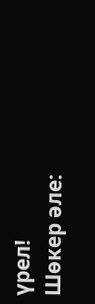үрел!
Шөкер әле: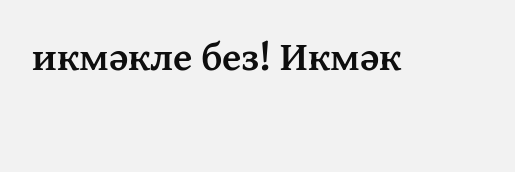икмәкле без! Икмәк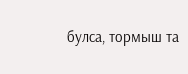булса, тормыш та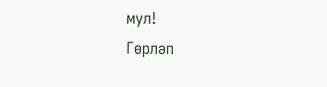мул!
Гөрләп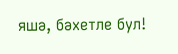яшә, бәхетле бул!